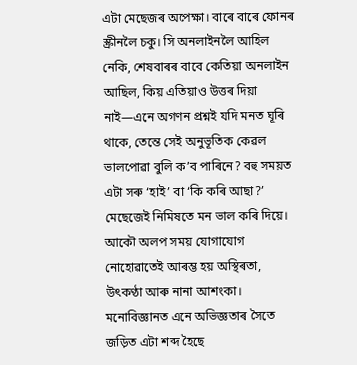এটা মেছেজৰ অপেক্ষা। বাৰে বাৰে ফোনৰ স্ক্ৰীনলৈ চকু। সি অনলাইনলৈ আহিল নেকি, শেষবাৰৰ বাবে কেতিয়া অনলাইন আছিল, কিয় এতিয়াও উত্তৰ দিয়া নাই—এনে অগণন প্ৰশ্নই যদি মনত ঘূৰি থাকে, তেন্তে সেই অনুভূতিক কেৱল ভালপোৱা বুলি ক’ব পাৰিনে? বহু সময়ত এটা সৰু ‘হাই’ বা ‘কি কৰি আছা?’ মেছেজেই নিমিষতে মন ভাল কৰি দিয়ে। আকৌ অলপ সময় যোগাযোগ নোহোৱাতেই আৰম্ভ হয় অস্থিৰতা, উৎকণ্ঠা আৰু নানা আশংকা। মনোবিজ্ঞানত এনে অভিজ্ঞতাৰ সৈতে জড়িত এটা শব্দ হৈছে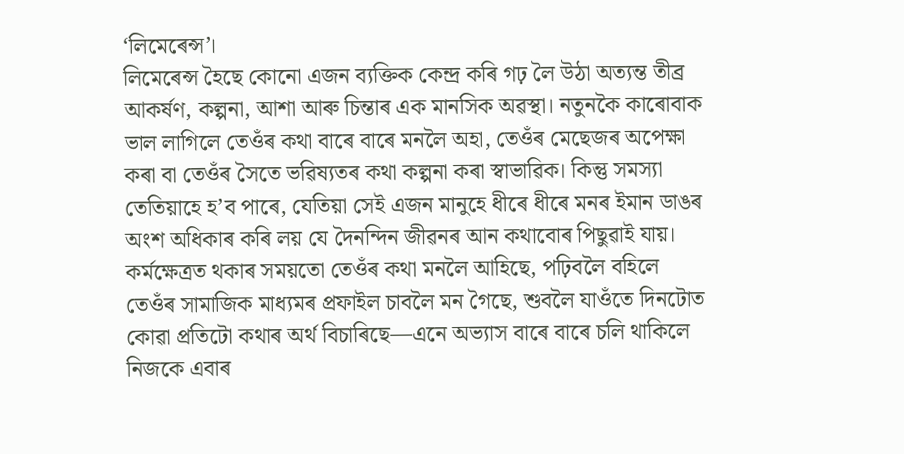‘লিমেৰেন্স’।
লিমেৰেন্স হৈছে কোনো এজন ব্যক্তিক কেন্দ্ৰ কৰি গঢ় লৈ উঠা অত্যন্ত তীব্ৰ আকৰ্ষণ, কল্পনা, আশা আৰু চিন্তাৰ এক মানসিক অৱস্থা। নতুনকৈ কাৰোবাক ভাল লাগিলে তেওঁৰ কথা বাৰে বাৰে মনলৈ অহা, তেওঁৰ মেছেজৰ অপেক্ষা কৰা বা তেওঁৰ সৈতে ভৱিষ্যতৰ কথা কল্পনা কৰা স্বাভাৱিক। কিন্তু সমস্যা তেতিয়াহে হ’ব পাৰে, যেতিয়া সেই এজন মানুহে ধীৰে ধীৰে মনৰ ইমান ডাঙৰ অংশ অধিকাৰ কৰি লয় যে দৈনন্দিন জীৱনৰ আন কথাবোৰ পিছুৱাই যায়।
কৰ্মক্ষেত্ৰত থকাৰ সময়তো তেওঁৰ কথা মনলৈ আহিছে, পঢ়িবলৈ বহিলে তেওঁৰ সামাজিক মাধ্যমৰ প্ৰফাইল চাবলৈ মন গৈছে, শুবলৈ যাওঁতে দিনটোত কোৱা প্ৰতিটো কথাৰ অৰ্থ বিচাৰিছে—এনে অভ্যাস বাৰে বাৰে চলি থাকিলে নিজকে এবাৰ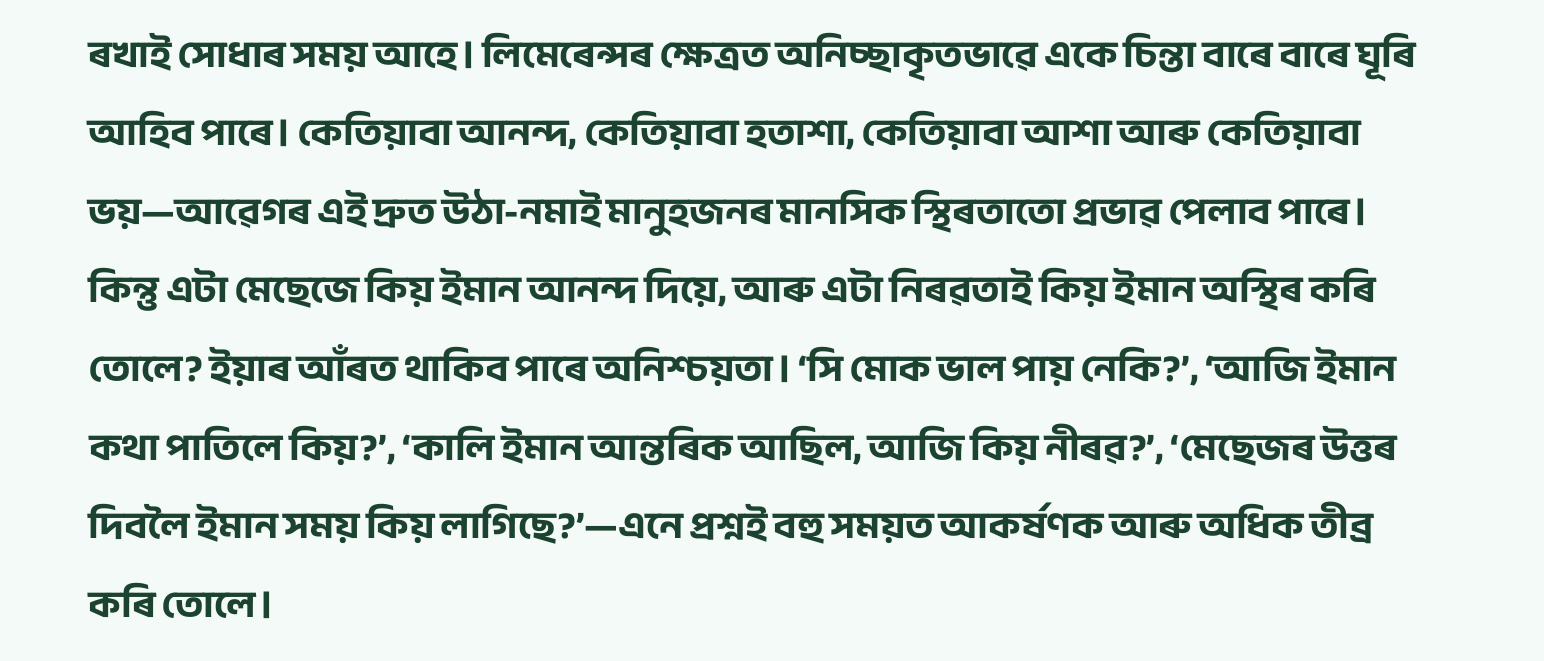ৰখাই সোধাৰ সময় আহে। লিমেৰেন্সৰ ক্ষেত্ৰত অনিচ্ছাকৃতভাৱে একে চিন্তা বাৰে বাৰে ঘূৰি আহিব পাৰে। কেতিয়াবা আনন্দ, কেতিয়াবা হতাশা, কেতিয়াবা আশা আৰু কেতিয়াবা ভয়—আৱেগৰ এই দ্ৰুত উঠা-নমাই মানুহজনৰ মানসিক স্থিৰতাতো প্ৰভাৱ পেলাব পাৰে।
কিন্তু এটা মেছেজে কিয় ইমান আনন্দ দিয়ে, আৰু এটা নিৰৱতাই কিয় ইমান অস্থিৰ কৰি তোলে? ইয়াৰ আঁৰত থাকিব পাৰে অনিশ্চয়তা। ‘সি মোক ভাল পায় নেকি?’, ‘আজি ইমান কথা পাতিলে কিয়?’, ‘কালি ইমান আন্তৰিক আছিল, আজি কিয় নীৰৱ?’, ‘মেছেজৰ উত্তৰ দিবলৈ ইমান সময় কিয় লাগিছে?’—এনে প্ৰশ্নই বহু সময়ত আকৰ্ষণক আৰু অধিক তীব্ৰ কৰি তোলে।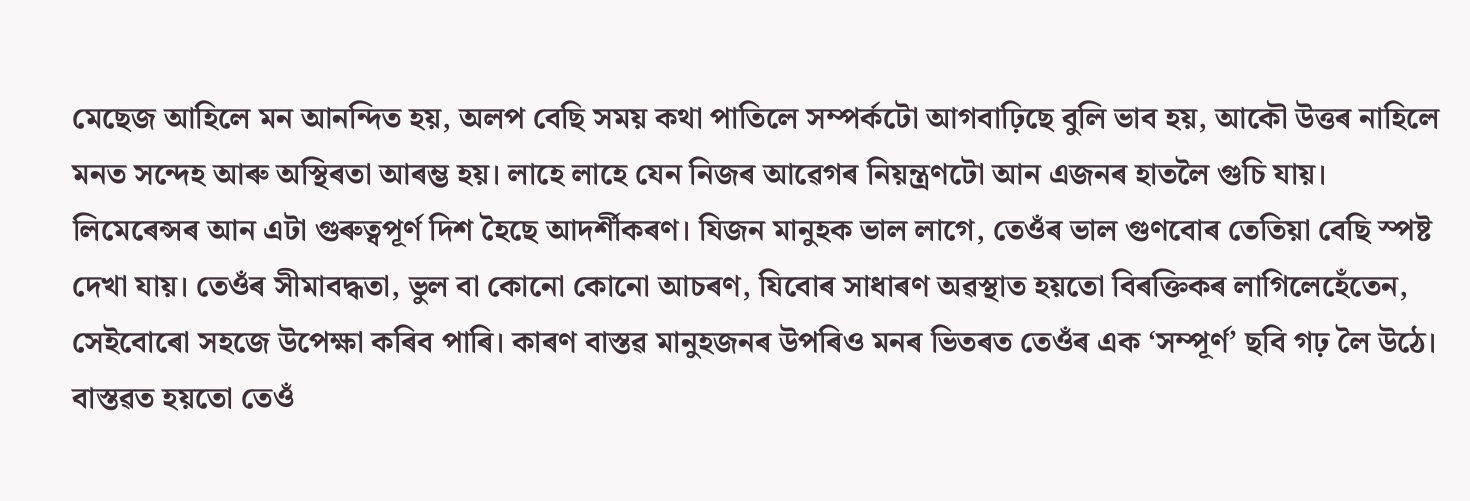মেছেজ আহিলে মন আনন্দিত হয়, অলপ বেছি সময় কথা পাতিলে সম্পৰ্কটো আগবাঢ়িছে বুলি ভাব হয়, আকৌ উত্তৰ নাহিলে মনত সন্দেহ আৰু অস্থিৰতা আৰম্ভ হয়। লাহে লাহে যেন নিজৰ আৱেগৰ নিয়ন্ত্ৰণটো আন এজনৰ হাতলৈ গুচি যায়।
লিমেৰেন্সৰ আন এটা গুৰুত্বপূৰ্ণ দিশ হৈছে আদৰ্শীকৰণ। যিজন মানুহক ভাল লাগে, তেওঁৰ ভাল গুণবোৰ তেতিয়া বেছি স্পষ্ট দেখা যায়। তেওঁৰ সীমাবদ্ধতা, ভুল বা কোনো কোনো আচৰণ, যিবোৰ সাধাৰণ অৱস্থাত হয়তো বিৰক্তিকৰ লাগিলেহেঁতেন, সেইবোৰো সহজে উপেক্ষা কৰিব পাৰি। কাৰণ বাস্তৱ মানুহজনৰ উপৰিও মনৰ ভিতৰত তেওঁৰ এক ‘সম্পূৰ্ণ’ ছবি গঢ় লৈ উঠে।
বাস্তৱত হয়তো তেওঁ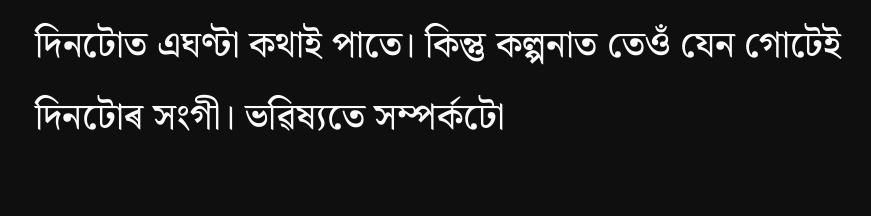দিনটোত এঘণ্টা কথাই পাতে। কিন্তু কল্পনাত তেওঁ যেন গোটেই দিনটোৰ সংগী। ভৱিষ্যতে সম্পৰ্কটো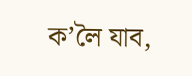ক’লৈ যাব,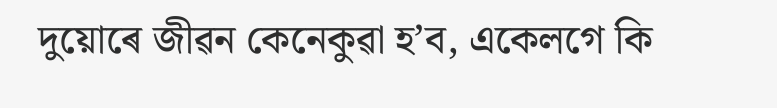দুয়োৰে জীৱন কেনেকুৱা হ’ব, একেলগে কি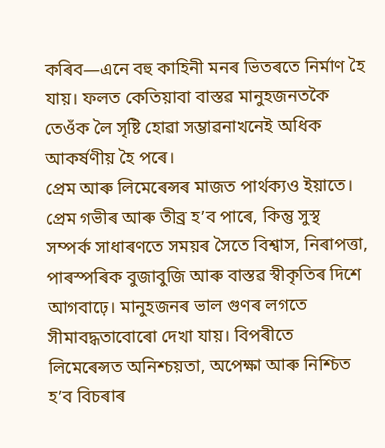কৰিব—এনে বহু কাহিনী মনৰ ভিতৰতে নিৰ্মাণ হৈ যায়। ফলত কেতিয়াবা বাস্তৱ মানুহজনতকৈ তেওঁক লৈ সৃষ্টি হোৱা সম্ভাৱনাখনেই অধিক আকৰ্ষণীয় হৈ পৰে।
প্ৰেম আৰু লিমেৰেন্সৰ মাজত পাৰ্থক্যও ইয়াতে। প্ৰেম গভীৰ আৰু তীব্ৰ হ’ব পাৰে, কিন্তু সুস্থ সম্পৰ্ক সাধাৰণতে সময়ৰ সৈতে বিশ্বাস, নিৰাপত্তা, পাৰস্পৰিক বুজাবুজি আৰু বাস্তৱ স্বীকৃতিৰ দিশে আগবাঢ়ে। মানুহজনৰ ভাল গুণৰ লগতে সীমাবদ্ধতাবোৰো দেখা যায়। বিপৰীতে লিমেৰেন্সত অনিশ্চয়তা, অপেক্ষা আৰু নিশ্চিত হ’ব বিচৰাৰ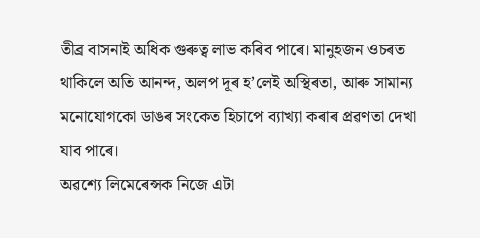তীব্ৰ বাসনাই অধিক গুৰুত্ব লাভ কৰিব পাৰে। মানুহজন ওচৰত থাকিলে অতি আনন্দ, অলপ দূৰ হ’লেই অস্থিৰতা, আৰু সামান্য মনোযোগকো ডাঙৰ সংকেত হিচাপে ব্যাখ্যা কৰাৰ প্ৰৱণতা দেখা যাব পাৰে।
অৱশ্যে লিমেৰেন্সক নিজে এটা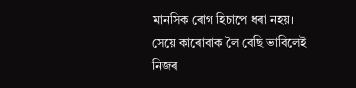মানসিক ৰোগ হিচাপে ধৰা নহয়। সেয়ে কাৰোবাক লৈ বেছি ভাবিলেই নিজৰ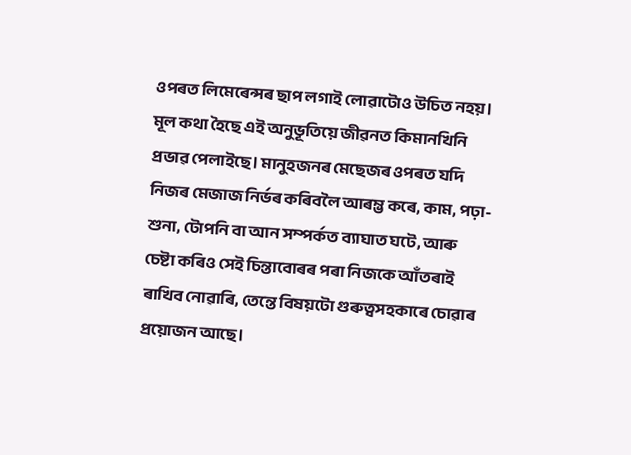ওপৰত লিমেৰেন্সৰ ছাপ লগাই লোৱাটোও উচিত নহয়। মূল কথা হৈছে এই অনুভূতিয়ে জীৱনত কিমানখিনি প্ৰভাৱ পেলাইছে। মানুহজনৰ মেছেজৰ ওপৰত যদি নিজৰ মেজাজ নিৰ্ভৰ কৰিবলৈ আৰম্ভ কৰে, কাম, পঢ়া-শুনা, টোপনি বা আন সম্পৰ্কত ব্যাঘাত ঘটে, আৰু চেষ্টা কৰিও সেই চিন্তাবোৰৰ পৰা নিজকে আঁতৰাই ৰাখিব নোৱাৰি, তেন্তে বিষয়টো গুৰুত্বসহকাৰে চোৱাৰ প্ৰয়োজন আছে।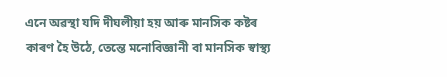এনে অৱস্থা যদি দীঘলীয়া হয় আৰু মানসিক কষ্টৰ কাৰণ হৈ উঠে, তেন্তে মনোবিজ্ঞানী বা মানসিক স্বাস্থ্য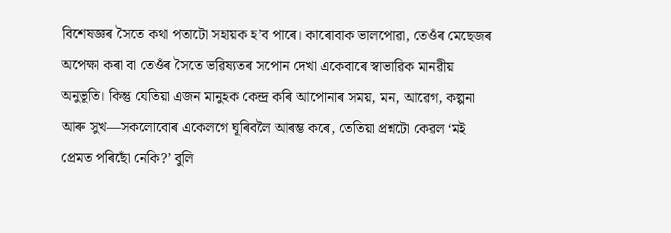বিশেষজ্ঞৰ সৈতে কথা পতাটো সহায়ক হ’ব পাৰে। কাৰোবাক ভালপোৱা, তেওঁৰ মেছেজৰ অপেক্ষা কৰা বা তেওঁৰ সৈতে ভৱিষ্যতৰ সপোন দেখা একেবাৰে স্বাভাৱিক মানৱীয় অনুভূতি। কিন্তু যেতিয়া এজন মানুহক কেন্দ্ৰ কৰি আপোনাৰ সময়, মন, আৱেগ, কল্পনা আৰু সুখ—সকলোবোৰ একেলগে ঘূৰিবলৈ আৰম্ভ কৰে, তেতিয়া প্ৰশ্নটো কেৱল ‘মই প্ৰেমত পৰিছোঁ নেকি?’ বুলি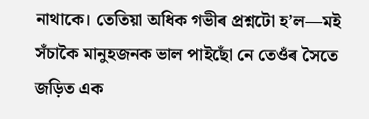নাথাকে। তেতিয়া অধিক গভীৰ প্ৰশ্নটো হ’ল—মই সঁচাকৈ মানুহজনক ভাল পাইছোঁ নে তেওঁৰ সৈতে জড়িত এক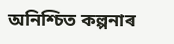অনিশ্চিত কল্পনাৰ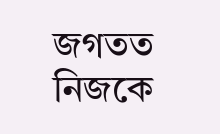জগতত নিজকে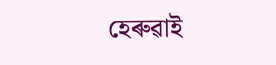হেৰুৱাই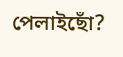পেলাইছোঁ?